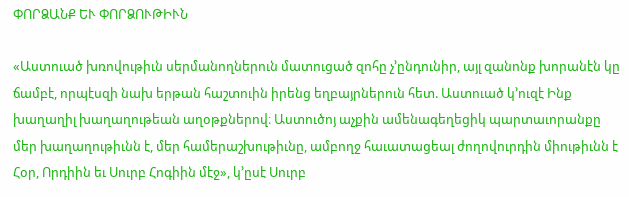ՓՈՐՁԱՆՔ ԵՒ ՓՈՐՁՈՒԹԻՒՆ

«Աստուած խռովութիւն սերմանողներուն մատուցած զոհը չ՚ընդունիր, այլ զանոնք խորանէն կը ճամբէ, որպէսզի նախ երթան հաշտուին իրենց եղբայրներուն հետ. Աստուած կ՚ուզէ Ինք խաղաղիլ խաղաղութեան աղօթքներով։ Աստուծոյ աչքին ամենագեղեցիկ պարտաւորանքը մեր խաղաղութիւնն է, մեր համերաշխութիւնը, ամբողջ հաւատացեալ ժողովուրդին միութիւնն է Հօր, Որդիին եւ Սուրբ Հոգիին մէջ», կ՚ըսէ Սուրբ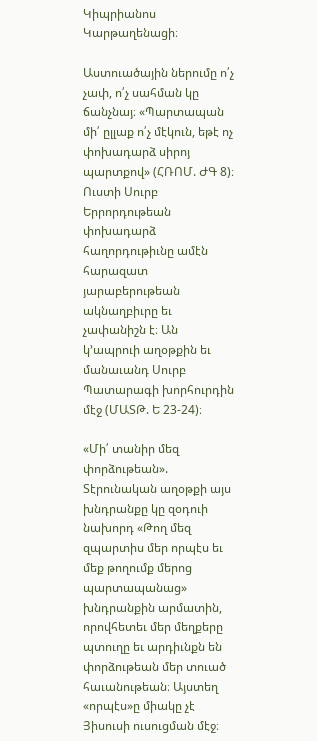Կիպրիանոս Կարթաղենացի։

Աստուածային ներումը ո՛չ չափ, ո՛չ սահման կը ճանչնայ։ «Պարտապան մի՛ ըլլաք ո՛չ մէկուն, եթէ ոչ փոխադարձ սիրոյ պարտքով» (ՀՌՈՄ. ԺԳ 8)։ Ուստի Սուրբ Երրորդութեան փոխադարձ հաղորդութիւնը ամէն հարազատ յարաբերութեան ակնաղբիւրը եւ չափանիշն է։ Ան կ՚ապրուի աղօթքին եւ մանաւանդ Սուրբ Պատարագի խորհուրդին մէջ (ՄԱՏԹ. Ե 23-24)։

«Մի՛ տանիր մեզ փորձութեան». Տէրունական աղօթքի այս խնդրանքը կը զօդուի նախորդ «Թող մեզ զպարտիս մեր որպէս եւ մեք թողումք մերոց պարտապանաց» խնդրանքին արմատին, որովհետեւ մեր մեղքերը պտուղը եւ արդիւնքն են փորձութեան մեր տուած հաւանութեան։ Այստեղ «որպէս»ը միակը չէ Յիսուսի ուսուցման մէջ։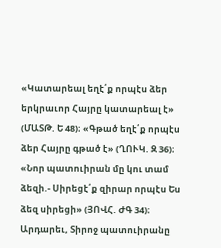«Կատարեալ եղէ՛ք որպէս ձեր երկրաւոր Հայրը կատարեալ է» (ՄԱՏԹ. Ե 48)։ «Գթած եղէ՛ք որպէս ձեր Հայրը գթած է» (ՂՈՒԿ. Զ 36)։ «Նոր պատուիրան մը կու տամ ձեզի.- Սիրեցէ՛ք զիրար որպէս Ես ձեզ սիրեցի» (ՅՈՎՀ. ԺԳ 34)։ Արդարեւ, Տիրոջ պատուիրանը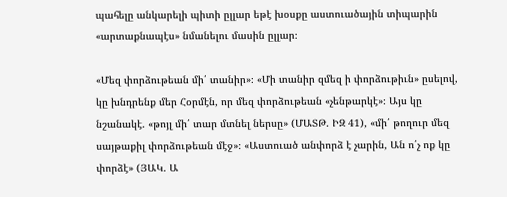պահելը անկարելի պիտի ըլլար եթէ խօսքը աստուածային տիպարին «արտաքնապէս» նմանելու մասին ըլլար։

«Մեզ փորձութեան մի՛ տանիր»։ «Մի տանիր զմեզ ի փորձութիւն» ըսելով, կը խնդրենք մեր Հօրմէն, որ մեզ փորձութեան «չենթարկէ»։ Այս կը նշանակէ. «թոյլ մի՛ տար մտնել ներսը» (ՄԱՏԹ. ԻԶ 41), «մի՛ թողուր մեզ սայթաքիլ փորձութեան մէջ»։ «Աստուած անփորձ է չարին, Ան ո՛չ ոք կը փորձէ» (ՅԱԿ. Ա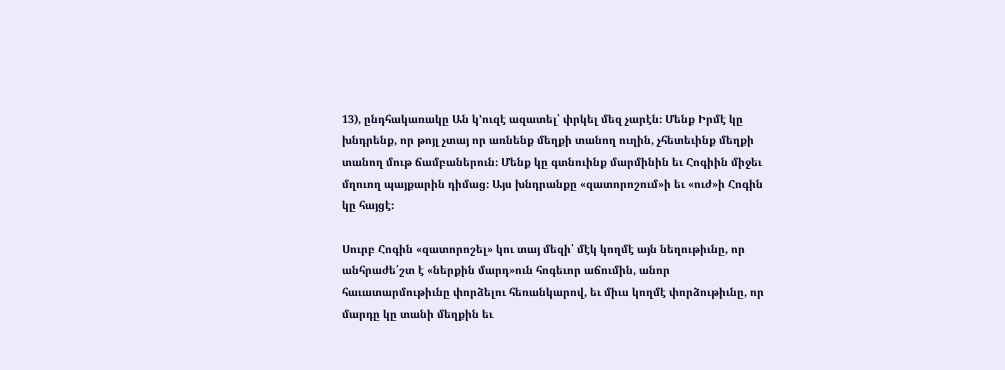13), ընդհակառակը Ան կ՚ուզէ ազատել՝ փրկել մեզ չարէն։ Մենք Իրմէ կը խնդրենք, որ թոյլ չտայ որ առնենք մեղքի տանող ուղին, չհետեւինք մեղքի տանող մութ ճամբաներուն։ Մենք կը գտնուինք մարմինին եւ Հոգիին միջեւ մղուող պայքարին դիմաց։ Այս խնդրանքը «զատորոշում»ի եւ «ուժ»ի Հոգին կը հայցէ։

Սուրբ Հոգին «զատորոշել» կու տայ մեզի՝ մէկ կողմէ այն նեղութիւնը, որ անհրաժե՛շտ է «ներքին մարդ»ուն հոգեւոր աճումին, անոր հաւատարմութիւնը փորձելու հեռանկարով, եւ միւս կողմէ փորձութիւնը, որ մարդը կը տանի մեղքին եւ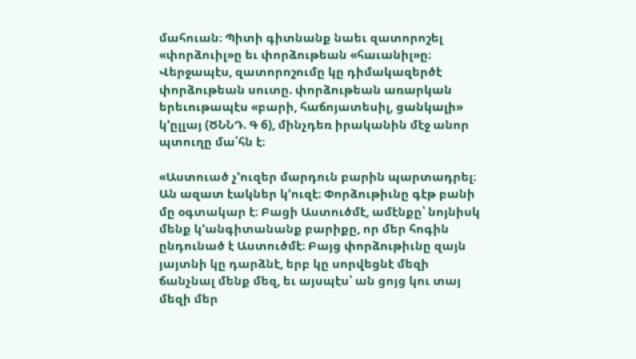մահուան։ Պիտի գիտնանք նաեւ զատորոշել «փորձուիլ»ը եւ փորձութեան «հաւանիլ»ը։ Վերջապէս, զատորոշումը կը դիմակազերծէ փորձութեան սուտը. փորձութեան առարկան երեւութապէս «բարի, հաճոյատեսիլ, ցանկալի» կ՚ըլլայ (ԾՆՆԴ. Գ 6), մինչդեռ իրականին մէջ անոր պտուղը մա՛հն է։

«Աստուած չ՚ուզեր մարդուն բարին պարտադրել։ Ան ազատ էակներ կ՚ուզէ։ Փորձութիւնը գէթ բանի մը օգտակար է։ Բացի Աստուծմէ, ամէնքը՝ նոյնիսկ մենք կ՚անգիտանանք բարիքը, որ մեր հոգին ընդունած է Աստուծմէ։ Բայց փորձութիւնը զայն յայտնի կը դարձնէ, երբ կը սորվեցնէ մեզի ճանչնալ մենք մեզ, եւ այսպէս՝ ան ցոյց կու տայ մեզի մեր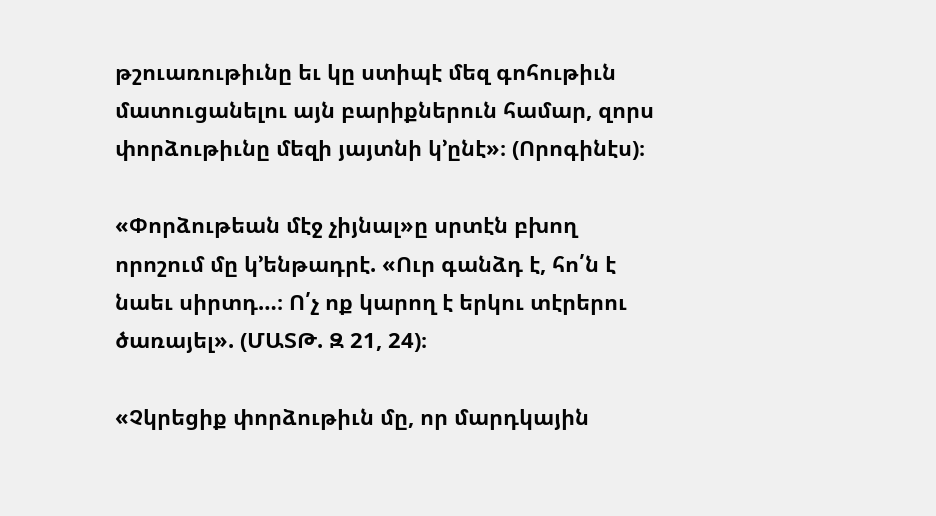թշուառութիւնը եւ կը ստիպէ մեզ գոհութիւն մատուցանելու այն բարիքներուն համար, զորս փորձութիւնը մեզի յայտնի կ՚ընէ»։ (Որոգինէս)։

«Փորձութեան մէջ չիյնալ»ը սրտէն բխող որոշում մը կ՚ենթադրէ. «Ուր գանձդ է, հո՛ն է նաեւ սիրտդ…։ Ո՛չ ոք կարող է երկու տէրերու ծառայել». (ՄԱՏԹ. Զ 21, 24)։

«Չկրեցիք փորձութիւն մը, որ մարդկային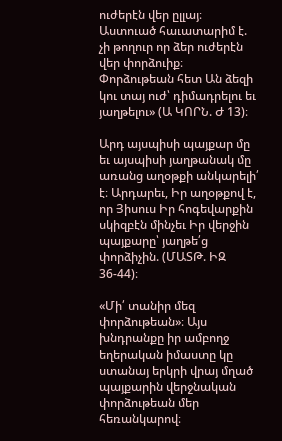ուժերէն վեր ըլլայ։ Աստուած հաւատարիմ է. չի թողուր որ ձեր ուժերէն վեր փորձուիք։ Փորձութեան հետ Ան ձեզի կու տայ ուժ՝ դիմադրելու եւ յաղթելու» (Ա ԿՈՐՆ. Ժ 13)։

Արդ այսպիսի պայքար մը եւ այսպիսի յաղթանակ մը առանց աղօթքի անկարելի՛ է։ Արդարեւ, Իր աղօթքով է, որ Յիսուս Իր հոգեվարքին սկիզբէն մինչեւ Իր վերջին պայքարը՝ յաղթե՛ց փորձիչին. (ՄԱՏԹ. ԻԶ 36-44)։

«Մի՛ տանիր մեզ փորձութեան»։ Այս խնդրանքը իր ամբողջ եղերական իմաստը կը ստանայ երկրի վրայ մղած պայքարին վերջնական փորձութեան մեր հեռանկարով։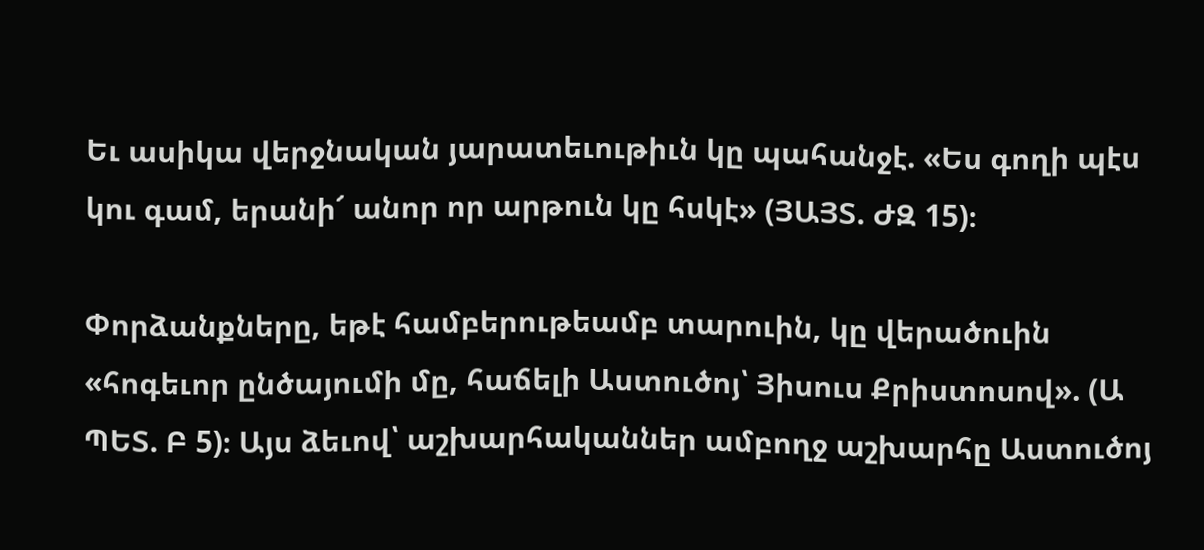Եւ ասիկա վերջնական յարատեւութիւն կը պահանջէ. «Ես գողի պէս կու գամ, երանի՜ անոր որ արթուն կը հսկէ» (ՅԱՅՏ. ԺԶ 15)։

Փորձանքները, եթէ համբերութեամբ տարուին, կը վերածուին «հոգեւոր ընծայումի մը, հաճելի Աստուծոյ՝ Յիսուս Քրիստոսով». (Ա ՊԵՏ. Բ 5)։ Այս ձեւով՝ աշխարհականներ ամբողջ աշխարհը Աստուծոյ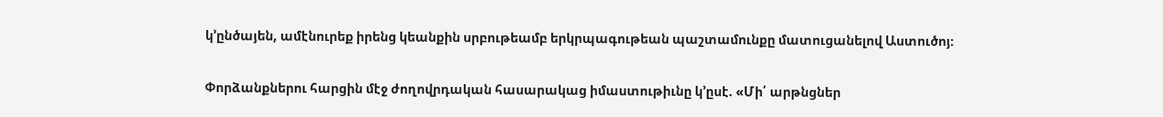կ՚ընծայեն, ամէնուրեք իրենց կեանքին սրբութեամբ երկրպագութեան պաշտամունքը մատուցանելով Աստուծոյ։

Փորձանքներու հարցին մէջ ժողովրդական հասարակաց իմաստութիւնը կ՚ըսէ. «Մի՛ արթնցներ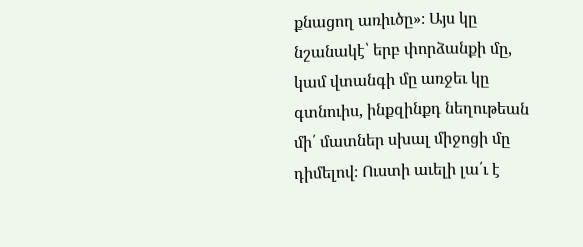քնացող առիւծը»։ Այս կը նշանակէ՝ երբ փորձանքի մը, կամ վտանգի մը առջեւ կը գտնուիս, ինքզինքդ նեղութեան մի՛ մատներ սխալ միջոցի մը դիմելով։ Ուստի աւելի լա՛ւ է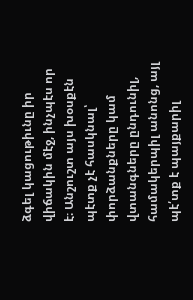ձգել կացութիւնը իր վիճակին մէջ, ինչպէս որ է։ Անշուշտ այս խօսքէն պէտք չէ հասկնալ՝ փորձանքները կամ վտանգները ընդունիլ, համակերպիլ անոնց, այլ պէ՛տք է պայքարիլ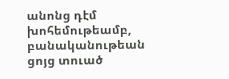անոնց դէմ խոհեմութեամբ, բանականութեան ցոյց տուած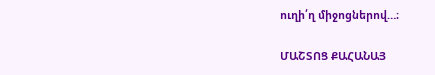ուղի՛ղ միջոցներով…։

ՄԱՇՏՈՑ ՔԱՀԱՆԱՅ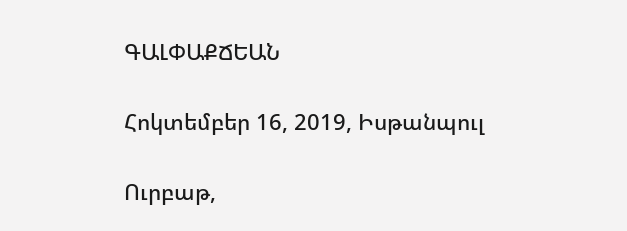ԳԱԼՓԱՔՃԵԱՆ

Հոկտեմբեր 16, 2019, Իսթանպուլ

Ուրբաթ,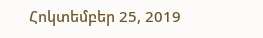Հոկտեմբեր 25, 2019